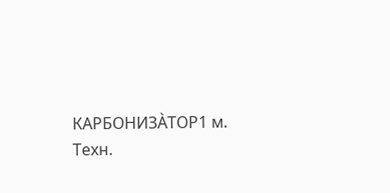КАРБОНИЗА̀ТОР1 м. Техн.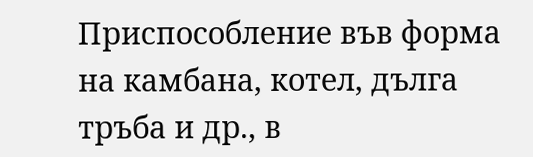Приспособление във форма на камбана, котел, дълга тръба и др., в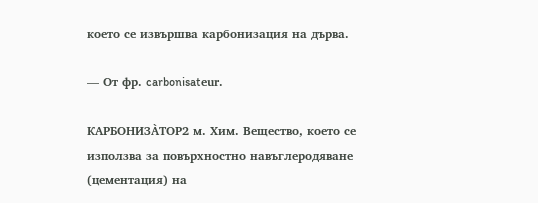което се извършва карбонизация на дърва.

— От фр. carbonisatеur.

КАРБОНИЗА̀ТОР2 м. Хим. Вещество, което се използва за повърхностно навъглеродяване (цементация) на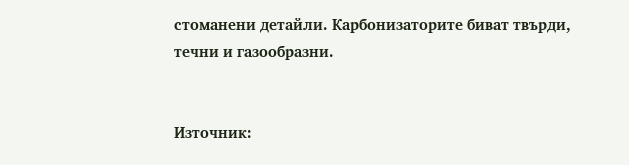стоманени детайли. Карбонизаторите биват твърди, течни и газообразни.


Източник: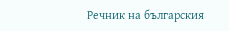Речник на българския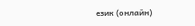език (онлайн)